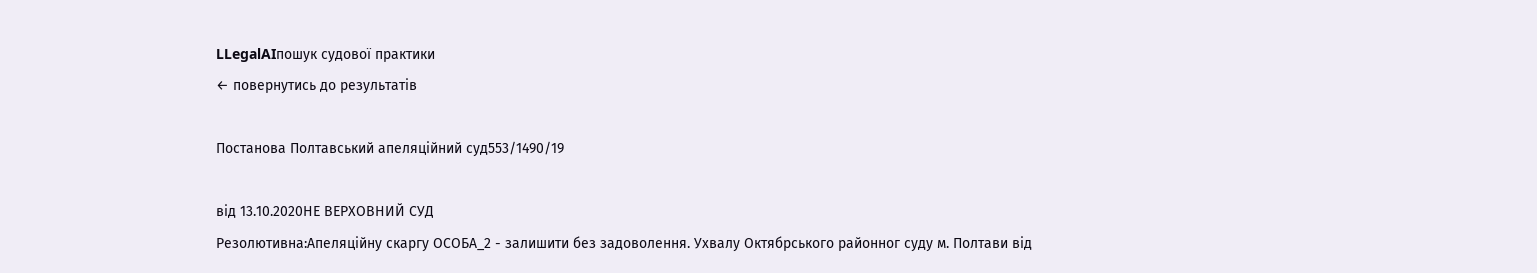LLegalAIпошук судової практики
← повернутись до результатів

Постанова Полтавський апеляційний суд553/1490/19

від 13.10.2020НЕ ВЕРХОВНИЙ СУД
Резолютивна:Апеляційну скаргу ОСОБА_2 - залишити без задоволення. Ухвалу Октябрського районног суду м. Полтави від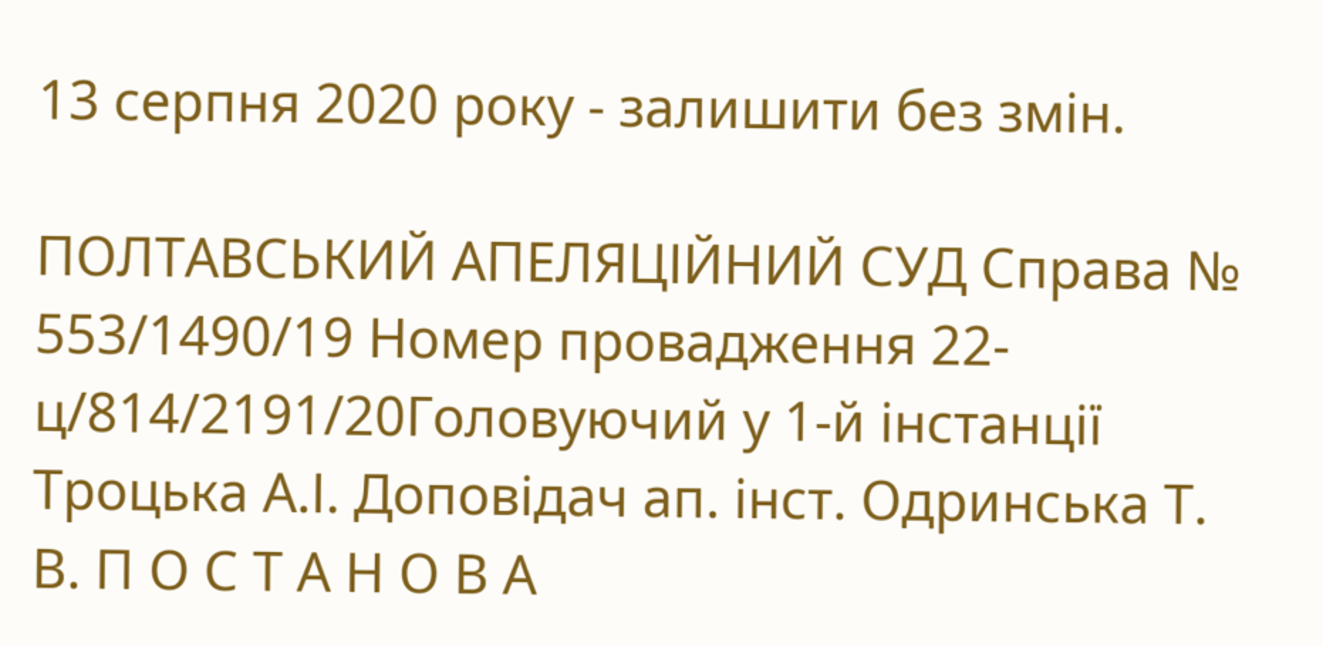13 серпня 2020 року - залишити без змін.

ПОЛТАВСЬКИЙ АПЕЛЯЦІЙНИЙ СУД Справа № 553/1490/19 Номер провадження 22-ц/814/2191/20Головуючий у 1-й інстанції Троцька А.І. Доповідач ап. інст. Одринська Т. В. П О С Т А Н О В А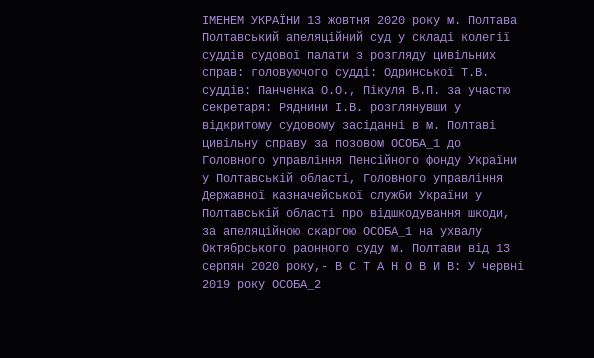ІМЕНЕМ УКРАЇНИ 13 жовтня 2020 року м. Полтава Полтавський апеляційний суд у складі колегії суддів судової палати з розгляду цивільних справ: головуючого судді: Одринської Т.В. суддів: Панченка О.О., Пікуля В.П. за участю секретаря: Ряднини І.В. розглянувши у відкритому судовому засіданні в м. Полтаві цивільну справу за позовом ОСОБА_1 до Головного управління Пенсійного фонду України у Полтавській області, Головного управління Державної казначейської служби України у Полтавській області про відшкодування шкоди, за апеляційною скаргою ОСОБА_1 на ухвалу Октябрського раонного суду м. Полтави від 13 серпян 2020 року,- В С Т А Н О В И В: У червні 2019 року ОСОБА_2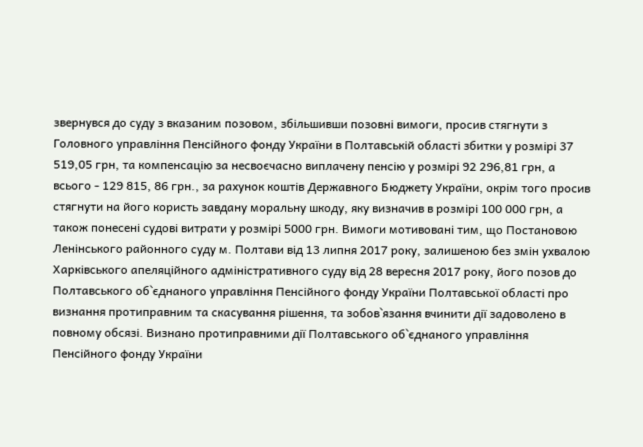звернувся до суду з вказаним позовом, збільшивши позовні вимоги, просив стягнути з Головного управління Пенсійного фонду України в Полтавській області збитки у розмірі 37 519,05 грн, та компенсацію за несвоєчасно виплачену пенсію у розмірі 92 296,81 грн, а всього - 129 815, 86 грн., за рахунок коштів Державного Бюджету України, окрім того просив стягнути на його користь завдану моральну шкоду, яку визначив в розмірі 100 000 грн, а також понесені судові витрати у розмірі 5000 грн. Вимоги мотивовані тим, що Постановою Ленінського районного суду м. Полтави від 13 липня 2017 року, залишеною без змін ухвалою Харківського апеляційного адміністративного суду від 28 вересня 2017 року, його позов до Полтавського об`єднаного управління Пенсійного фонду України Полтавської області про визнання протиправним та скасування рішення, та зобов`язання вчинити дії задоволено в повному обсязі. Визнано протиправними дії Полтавського об`єднаного управління Пенсійного фонду України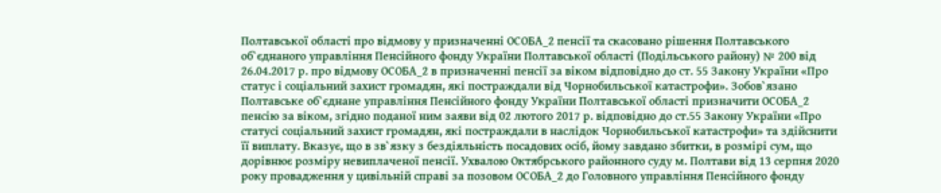Полтавської області про відмову у призначенні ОСОБА_2 пенсії та скасовано рішення Полтавського об`єднаного управління Пенсійного фонду України Полтавської області (Подільського району) № 200 від 26.04.2017 р. про відмову ОСОБА_2 в призначенні пенсії за віком відповідно до ст. 55 Закону України «Про статус і соціальний захист громадян, які постраждали від Чорнобильської катастрофи». Зобов`язано Полтавське об`єднане управління Пенсійного фонду України Полтавської області призначити ОСОБА_2 пенсію за віком, згідно поданої ним заяви від 02 лютого 2017 р. відповідно до ст.55 Закону України «Про статусі соціальний захист громадян, які постраждали в наслідок Чорнобильської катастрофи» та здійснити її виплату. Вказує, що в зв`язку з бездіяльність посадових осіб, йому завдано збитки, в розмірі сум, що дорівнює розміру невиплаченої пенсії. Ухвалою Октябрського районного суду м. Полтави від 13 серпня 2020 року провадження у цивільній справі за позовом ОСОБА_2 до Головного управління Пенсійного фонду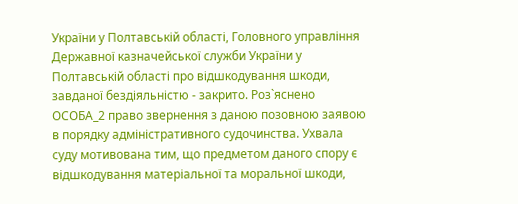України у Полтавській області, Головного управління Державної казначейської служби України у Полтавській області про відшкодування шкоди, завданої бездіяльністю - закрито. Роз`яснено ОСОБА_2 право звернення з даною позовною заявою в порядку адміністративного судочинства. Ухвала суду мотивована тим, що предметом даного спору є відшкодування матеріальної та моральної шкоди,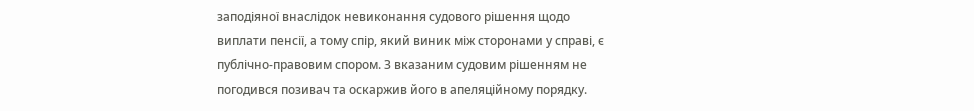заподіяної внаслідок невиконання судового рішення щодо виплати пенсії, а тому спір, який виник між сторонами у справі, є публічно-правовим спором. З вказаним судовим рішенням не погодився позивач та оскаржив його в апеляційному порядку.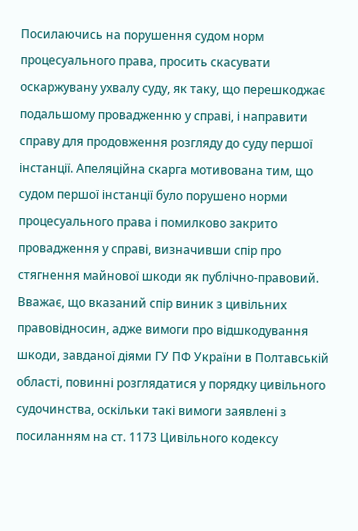Посилаючись на порушення судом норм процесуального права, просить скасувати оскаржувану ухвалу суду, як таку, що перешкоджає подальшому провадженню у справі, і направити справу для продовження розгляду до суду першої інстанції. Апеляційна скарга мотивована тим, що судом першої інстанції було порушено норми процесуального права і помилково закрито провадження у справі, визначивши спір про стягнення майнової шкоди як публічно-правовий. Вважає, що вказаний спір виник з цивільних правовідносин, адже вимоги про відшкодування шкоди, завданої діями ГУ ПФ України в Полтавській області, повинні розглядатися у порядку цивільного судочинства, оскільки такі вимоги заявлені з посиланням на ст. 1173 Цивільного кодексу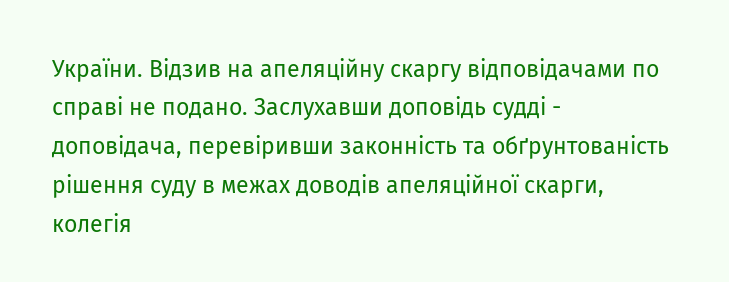України. Відзив на апеляційну скаргу відповідачами по справі не подано. Заслухавши доповідь судді - доповідача, перевіривши законність та обґрунтованість рішення суду в межах доводів апеляційної скарги, колегія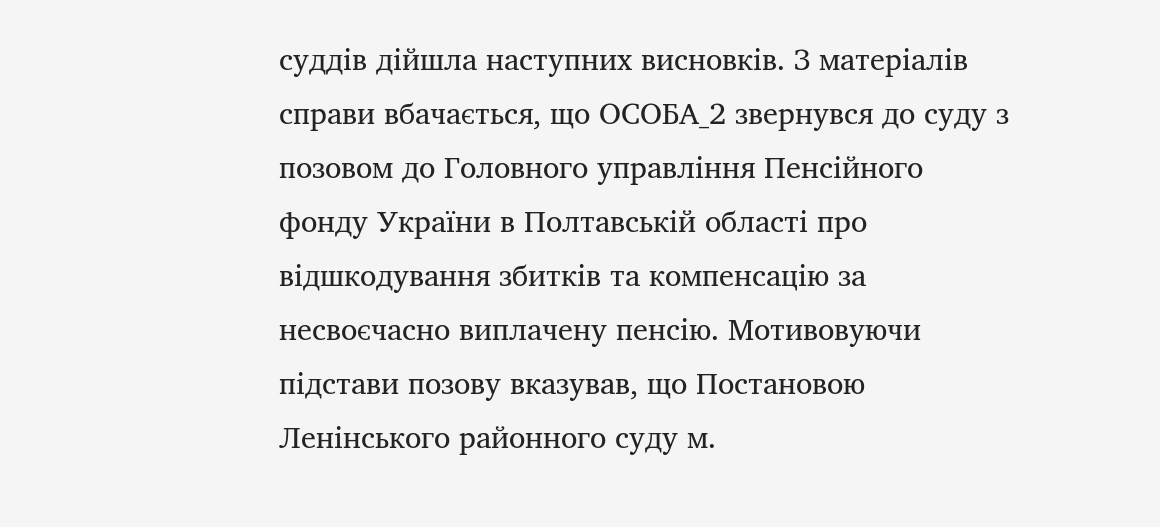суддів дійшла наступних висновків. З матеріалів справи вбачається, що ОСОБА_2 звернувся до суду з позовом до Головного управління Пенсійного фонду України в Полтавській області про відшкодування збитків та компенсацію за несвоєчасно виплачену пенсію. Мотивовуючи підстави позову вказував, що Постановою Ленінського районного суду м.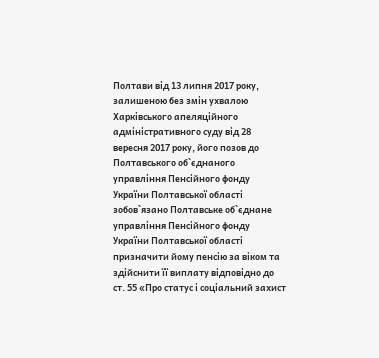Полтави від 13 липня 2017 року, залишеною без змін ухвалою Харківського апеляційного адміністративного суду від 28 вересня 2017 року, його позов до Полтавського об`єднаного управління Пенсійного фонду України Полтавської області зобов`язано Полтавське об`єднане управління Пенсійного фонду України Полтавської області призначити йому пенсію за віком та здійснити її виплату відповідно до ст. 55 «Про статус і соціальний захист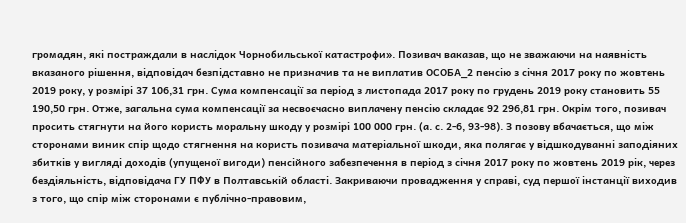громадян, які постраждали в наслідок Чорнобильської катастрофи». Позивач ваказав, що не зважаючи на наявність вказаного рішення, відповідач безпідставно не призначив та не виплатив ОСОБА_2 пенсію з січня 2017 року по жовтень 2019 року, у розмірі 37 106,31 грн. Сума компенсації за період з листопада 2017 року по грудень 2019 року становить 55 190,50 грн. Отже, загальна сума компенсації за несвоєчасно виплачену пенсію складає 92 296,81 грн. Окрім того, позивач просить стягнути на його користь моральну шкоду у розмірі 100 000 грн. (а. с. 2-6, 93-98). З позову вбачається, що між сторонами виник спір щодо стягнення на користь позивача матеріальної шкоди, яка полягає у відшкодуванні заподіяних збитків у вигляді доходів (упущеної вигоди) пенсійного забезпечення в період з січня 2017 року по жовтень 2019 рік, через бездіяльність, відповідача ГУ ПФУ в Полтавській області. Закриваючи провадження у справі, суд першої інстанції виходив з того, що спір між сторонами є публічно-правовим,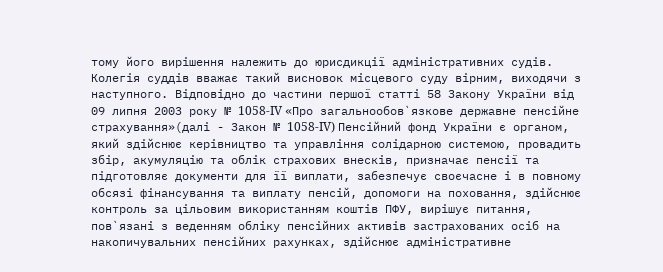тому його вирішення належить до юрисдикції адміністративних судів. Колегія суддів вважає такий висновок місцевого суду вірним, виходячи з наступного. Відповідно до частини першої статті 58 Закону України від 09 липня 2003 року № 1058-IV «Про загальнообов`язкове державне пенсійне страхування»(далі - Закон № 1058-IV) Пенсійний фонд України є органом, який здійснює керівництво та управління солідарною системою, провадить збір, акумуляцію та облік страхових внесків, призначає пенсії та підготовляє документи для її виплати, забезпечує своєчасне і в повному обсязі фінансування та виплату пенсій, допомоги на поховання, здійснює контроль за цільовим використанням коштів ПФУ, вирішує питання, пов`язані з веденням обліку пенсійних активів застрахованих осіб на накопичувальних пенсійних рахунках, здійснює адміністративне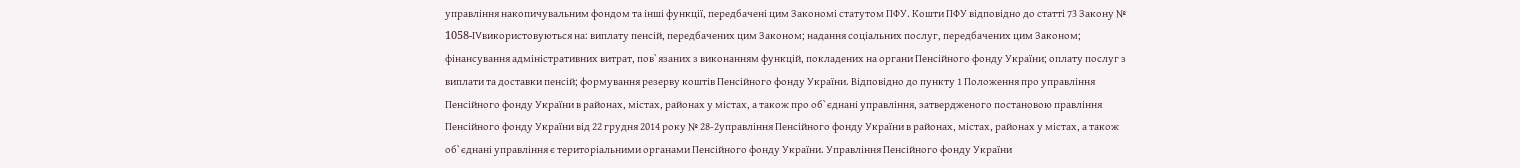управління накопичувальним фондом та інші функції, передбачені цим Закономі статутом ПФУ. Кошти ПФУ відповідно до статті 73 Закону № 1058-IVвикористовуються на: виплату пенсій, передбачених цим Законом; надання соціальних послуг, передбачених цим Законом; фінансування адміністративних витрат, пов`язаних з виконанням функцій, покладених на органи Пенсійного фонду України; оплату послуг з виплати та доставки пенсій; формування резерву коштів Пенсійного фонду України. Відповідно до пункту 1 Положення про управління Пенсійного фонду України в районах, містах, районах у містах, а також про об`єднані управління, затвердженого постановою правління Пенсійного фонду України від 22 грудня 2014 року № 28-2управління Пенсійного фонду України в районах, містах, районах у містах, а також об`єднані управління є територіальними органами Пенсійного фонду України. Управління Пенсійного фонду України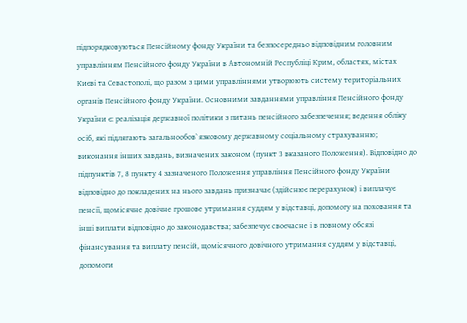підпорядковуються Пенсійному фонду України та безпосередньо відповідним головним управлінням Пенсійного фонду України в Автономній Республіці Крим, областях, містах Києві та Севастополі, що разом з цими управліннями утворюють систему територіальних органів Пенсійного фонду України. Основними завданнями управління Пенсійного фонду України є: реалізація державної політики з питань пенсійного забезпечення; ведення обліку осіб, які підлягають загальнообов`язковому державному соціальному страхуванню; виконання інших завдань, визначених законом (пункт 3 вказаного Положення). Відповідно до підпунктів 7, 8 пункту 4 зазначеного Положення управління Пенсійного фонду України відповідно до покладених на нього завдань призначає (здійснює перерахунок) і виплачує пенсії, щомісячне довічне грошове утримання суддям у відставці, допомогу на поховання та інші виплати відповідно до законодавства; забезпечує своєчасне і в повному обсязі фінансування та виплату пенсій, щомісячного довічного утримання суддям у відставці, допомоги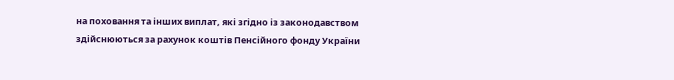на поховання та інших виплат, які згідно із законодавством здійснюються за рахунок коштів Пенсійного фонду України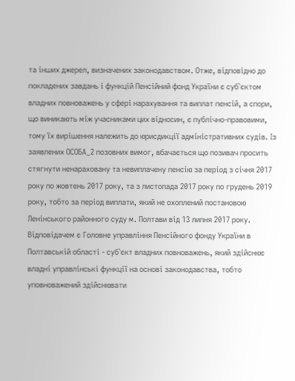та інших джерел, визначених законодавством. Отже, відповідно до покладених завдань і функцій Пенсійний фонд України є суб`єктом владних повноважень у сфері нарахування та виплат пенсій, а спори, що виникають між учасниками цих відносин, є публічно-правовими, тому їх вирішення належить до юрисдикції адміністративних судів. Із заявлених ОСОБА_2 позовних вимог, вбачається що позивач просить стягнути ненараховану та невиплачену пенсію за період з січня 2017 року по жовтень 2017 року, та з листопада 2017 року по грудень 2019 року, тобто за період виплати, який не охоплений постановою Ленінського районного суду м. Полтави від 13 липня 2017 року. Відповідачем є Головне управління Пенсійного фонду України в Полтавській області - суб`єкт владних повноважень, який здійснює владні управлінські функції на основі законодавства, тобто уповноважений здійснювати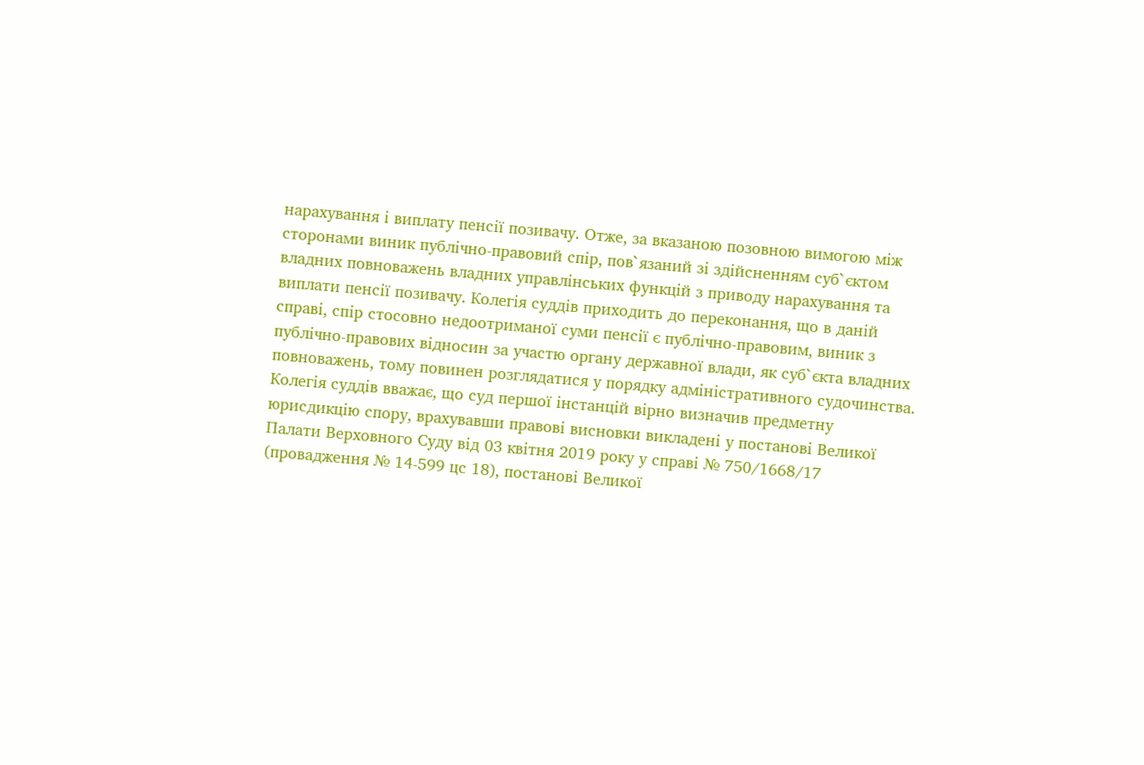нарахування і виплату пенсії позивачу. Отже, за вказаною позовною вимогою між сторонами виник публічно-правовий спір, пов`язаний зі здійсненням суб`єктом владних повноважень владних управлінських функцій з приводу нарахування та виплати пенсії позивачу. Колегія суддів приходить до переконання, що в даній справі, спір стосовно недоотриманої суми пенсії є публічно-правовим, виник з публічно-правових відносин за участю органу державної влади, як суб`єкта владних повноважень, тому повинен розглядатися у порядку адміністративного судочинства. Колегія суддів вважає, що суд першої інстанцій вірно визначив предметну юрисдикцію спору, врахувавши правові висновки викладені у постанові Великої Палати Верховного Суду від 03 квітня 2019 року у справі № 750/1668/17 (провадження № 14-599 цс 18), постанові Великої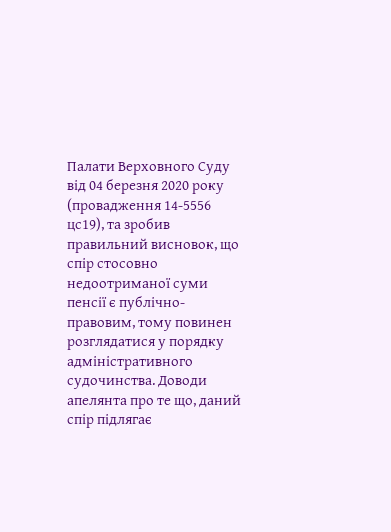Палати Верховного Суду від 04 березня 2020 року (провадження 14-5556 цс19), та зробив правильний висновок, що спір стосовно недоотриманої суми пенсії є публічно-правовим, тому повинен розглядатися у порядку адміністративного судочинства. Доводи апелянта про те що, даний спір підлягає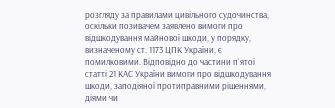розгляду за правилами цивільного судочинства, оскільки позивачем заявлено вимоги про відшкодування майнової шкоди, у порядку, визначеному ст. 1173 ЦПК України, є помилковими. Відповідно до частини п`ятої статті 21 КАС України вимоги про відшкодування шкоди, заподіяної протиправними рішеннями, діями чи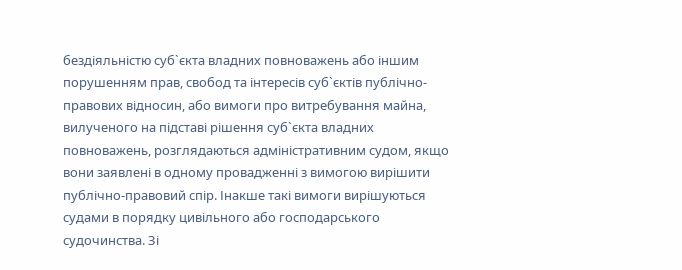бездіяльністю суб`єкта владних повноважень або іншим порушенням прав, свобод та інтересів суб`єктів публічно-правових відносин, або вимоги про витребування майна, вилученого на підставі рішення суб`єкта владних повноважень, розглядаються адміністративним судом, якщо вони заявлені в одному провадженні з вимогою вирішити публічно-правовий спір. Інакше такі вимоги вирішуються судами в порядку цивільного або господарського судочинства. Зі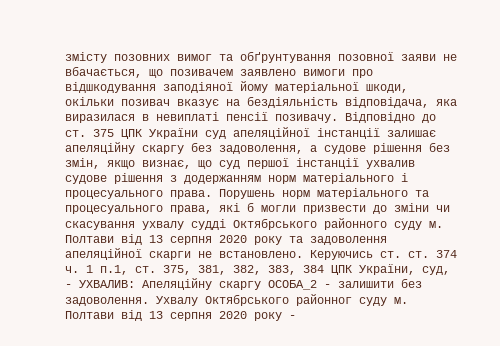змісту позовних вимог та обґрунтування позовної заяви не вбачається, що позивачем заявлено вимоги про відшкодування заподіяної йому матеріальної шкоди, окільки позивач вказує на бездіяльність відповідача, яка виразилася в невиплаті пенсії позивачу. Відповідно до ст. 375 ЦПК України суд апеляційної інстанції залишає апеляційну скаргу без задоволення, а судове рішення без змін, якщо визнає, що суд першої інстанції ухвалив судове рішення з додержанням норм матеріального і процесуального права. Порушень норм матеріального та процесуального права, які б могли призвести до зміни чи скасування ухвалу судді Октябрського районного суду м. Полтави від 13 серпня 2020 року та задоволення апеляційної скарги не встановлено. Керуючись ст. ст. 374 ч. 1 п.1, ст. 375, 381, 382, 383, 384 ЦПК України, суд, - УХВАЛИВ: Апеляційну скаргу ОСОБА_2 - залишити без задоволення. Ухвалу Октябрського районног суду м. Полтави від 13 серпня 2020 року -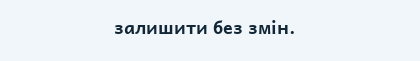залишити без змін.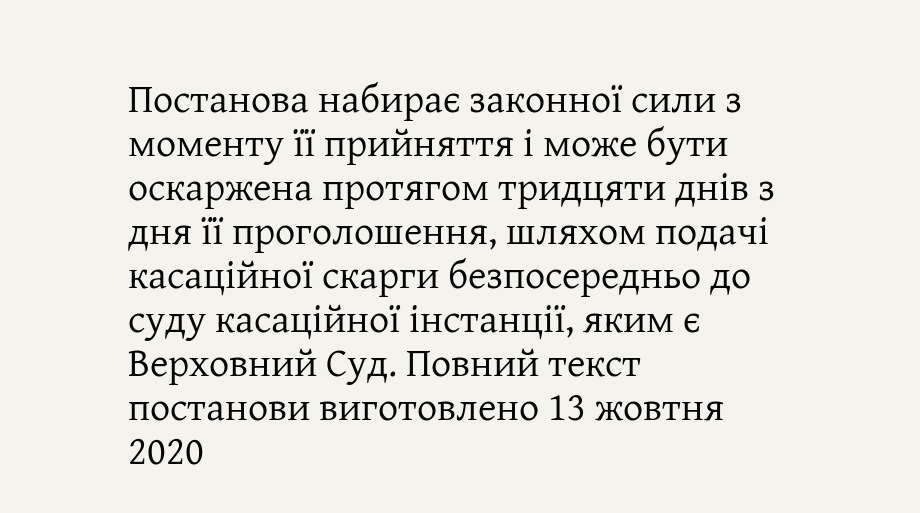Постанова набирає законної сили з моменту її прийняття і може бути оскаржена протягом тридцяти днів з дня її проголошення, шляхом подачі касаційної скарги безпосередньо до суду касаційної інстанції, яким є Верховний Суд. Повний текст постанови виготовлено 13 жовтня 2020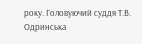року. Головуючий суддя Т.В. Одринська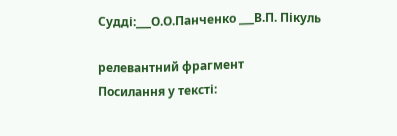Судді:___О.О.Панченко ___В.П. Пікуль

релевантний фрагмент
Посилання у тексті: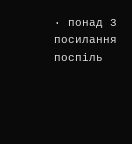· понад 3 посилання поспіль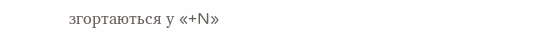згортаються у «+N»